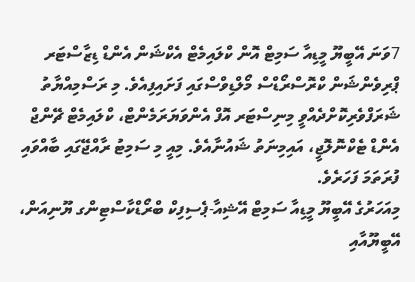7ވަނަ އޭބީޔޫ މީޑިއާ ސަމިޓް އޮން ކްލައިމެޓް އެކްޝަން އެންޑް ޑިޒާސްޓަރ ޕްރިވެންޝަން ކްރޮސްރޯޑްސް މޯލްޑިވްސްގައި ފަށައިފިއެވެ. މި ރަސްމިއްޔާތު ޝަރަފްވެރިކޮށްދެއްވީ މިނިސްޓަރ އޮފް އެންވަޔަރަމެންޓް، ކްލައިމެޓް ޗޭންޖް އެންޑް ޓެކްނޮލޮޖީ، އައިމިނަތު ޝައުނާއެވެ. މިއީ މި ސަމިޓު ރާއްޖޭގައި ބާއްވައި ފުރަތަމަ ފަހަރެވެ.
މިއަހަރުގެ އޭބީޔޫ މީޑިއާ ސަމިޓް އޭޝިއާ-ޕެސިފިކް ބްރޯޑްކާސްޓިންގ ޔޫނިއަން، އޭބީޔޫއާއި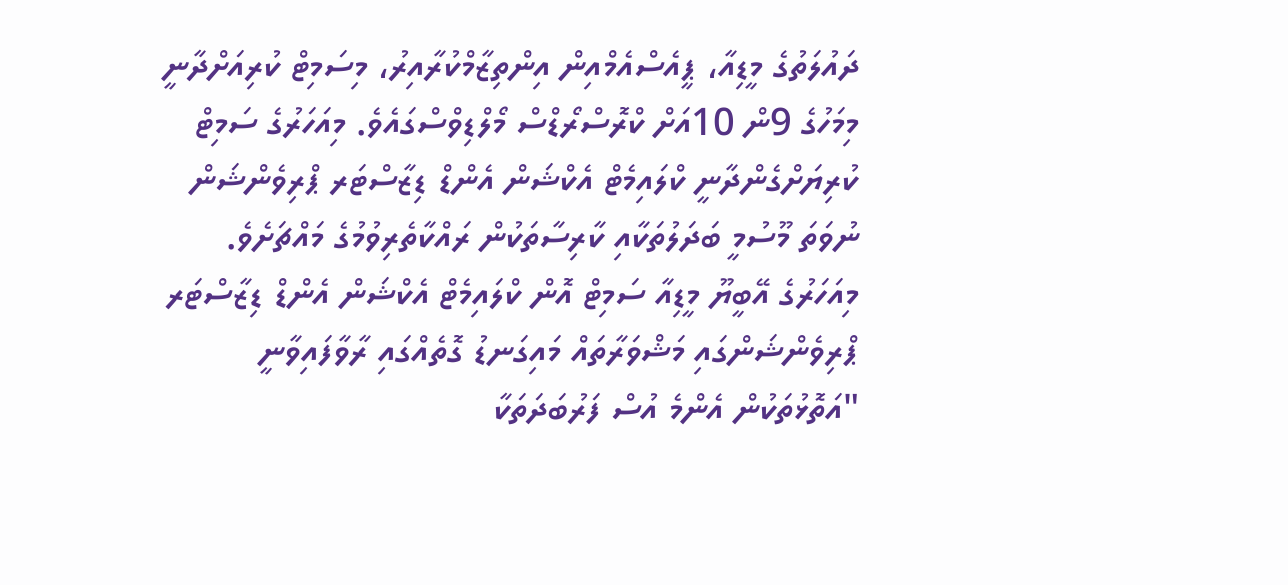ދައުލަތުގެ މީޑިއާ، ޕީއެސްއެމްއިން އިންތިޒާމްކުރާއިރު، މިސަމިޓް ކުރިއަށްދާނީ މިމަހުގެ 9ން 10އަށް ކްރޮސްރޯޑްސް މޯލްޑިވްސްގައެވެ. މިއަހަރުގެ ސަމިޓް ކުރިޔަށްގެންދާނީ ކްލައިމެޓް އެކްޝަން އެންޑް ޑިޒާސްޓަރ ޕްރިވެންޝަން ނުވަތަ މޫސުމީ ބަދަލުތަކާއި ކާރިސާތަކުން ރައްކާތެރިވުމުގެ މައްޗަށެވެ.
މިއަހަރުގެ އޭބީޔޫ މީޑިއާ ސަމިޓް އޮން ކްލައިމެޓް އެކްޝަން އެންޑް ޑިޒާސްޓަރ ޕްރިވެންޝަންގައި މަޝްވަރާތައް މައިގަނޑު ގޮތެއްގައި ރާވާފައިވާނީ "އަތޮޅުތަކުން އެންމެ އުސް ފަރުބަދަތަކާ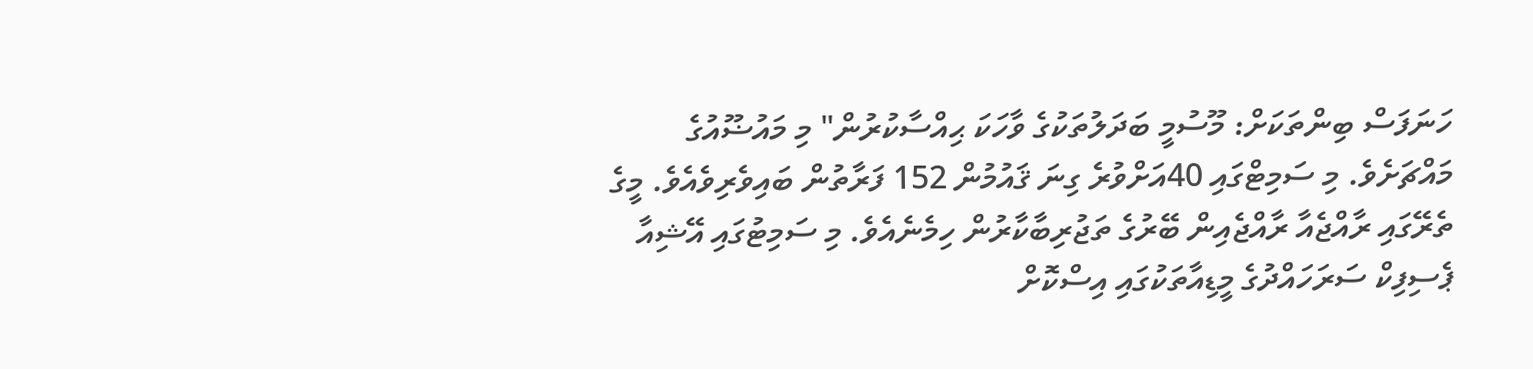ހަނަފަސް ބިންތަކަށް: މޫސުމީ ބަދަލުތަކުގެ ވާހަކަ ޙިއްސާކުރުން" މި މައުޟޫއުގެ މައްޗަށެވެ. މި ސަމިޓްގައި 40އަށްވުރެ ގިނަ ޤައުމުން 152 ފަރާތުން ބައިވެރިވެއެވެ. މީގެ ތެރޭގައި ރާއްޖެއާ ރާއްޖެއިން ބޭރުގެ ތަޖުރިބާކާރުން ހިމެނެއެވެ. މި ސަމިޓުގައި އޭޝިއާ ޕެސިފިކް ސަރަހައްދުގެ މީޑިއާތަކުގައި އިސްކޮށް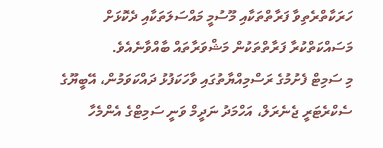ހަރަކާތްރެތިވާ ފަރާތްތަކާއި މޫސުމީ މައްސަލަތަކާއި ދެކޮޅަށް މަސައްކަތްކުރާ ފަރާތްތަކުން މަޝްވަރާތައް ބާއްވާނެއެވެ.
މި ސަމިޓް ފެށުމުގެ ރަސްމިއްޔާތުގައި ވާހަކަފުޅު ދައްކަވަމުން، އޭބީޔޫގެ ސެކްރެޓަރީ ޖެނެރަލް، އަހްމަދު ނަދީމް ވަނީ ސަމިޓްގެ އެންމެހާ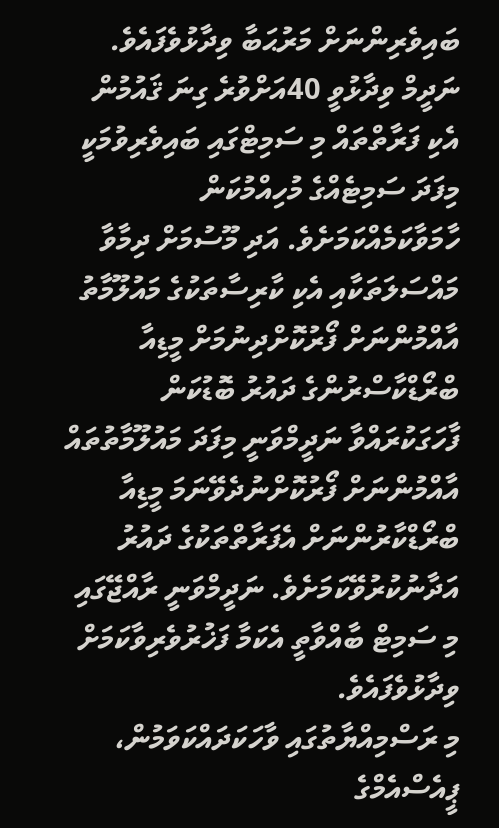ބައިވެރިންނަށް މަރުޙަބާ ވިދާޅުވެފައެވެ. ނަދީމް ވިދާޅުވީ 40އަށްވުރެ ގިނަ ޤައުމުން އެކި ފަރާތްތައް މި ސަމިޓްގައި ބައިވެރިވުމަކީ މިފަދަ ސަމިޓެއްގެ މުހިއްމުކަން ހާމަވާކަމެއްކަމަށެވެ. އަދި މޫސުމަށް ދިމާވާ މައްސަލަތަކާއި އެކި ކާރިސާތަކުގެ މައުލޫމާތު އާއްމުންނަށް ފޯރުކޮށްދިނުމަށް މީޑިއާ ބްރޯޑްކާސްރުންގެ ދައުރު ބޮޑުކަން ފާހަގަކުރައްވާ ނަދީމްވަނީ މިފަދަ މައުލޫމާތުތައް އާއްމުންނަށް ފޯރުކޮށްނުދެވޭނަމަ މީޑިއާ ބްރޯޑްކާރުންނަށް އެފަރާތްތަކުގެ ދައުރު އަދާނުކުރުވޭކަމަށެވެ. ނަދީމްވަނީ ރާއްޖޭގައި މި ސަމިޓް ބާއްވާތީ އެކަމާ ފަޚުރުވެރިވާކަމަށް ވިދާޅުވެފައެވެ.
މި ރަސްމިއްޔާތުގައި ވާހަކަދައްކަވަމުން، ޕީއެސްއެމްގެ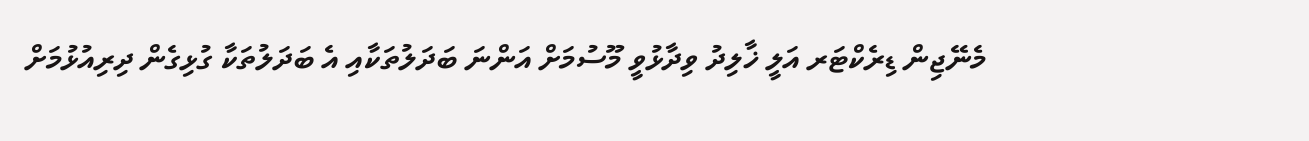މެނޭޖިން ޑިރެކްޓަރ އަލީ ޚާލިދު ވިދާޅުވީ މޫސުމަށް އަންނަ ބަދަލުތަކާއި އެ ބަދަލުތަކާ ގުޅިގެން ދިރިއުޅުމަށް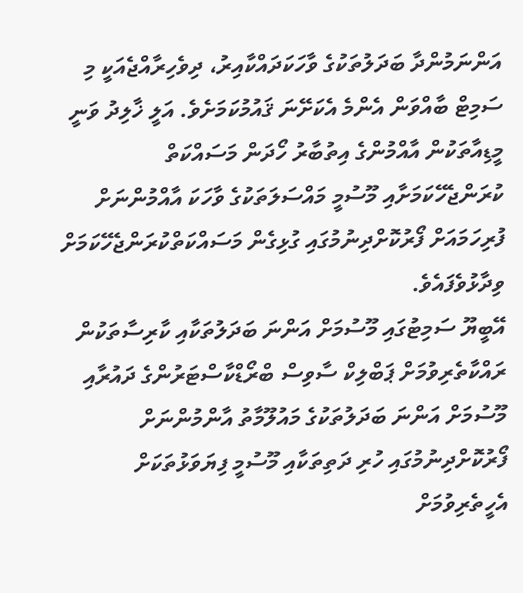އަންނަމުންދާ ބަދަލުތަކުގެ ވާހަކަދައްކާއިރު، ދިވެހިރާއްޖެއަކީ މި ސަމިޓް ބާއްވަން އެންމެ އެކަށޭނަ ޤައުމުކަމަށެވެ. އަލީ ޚާލިދު ވަނީ މީޑިއާތަކުން އާއްމުންގެ އިތުބާރު ހޯދަން މަސައްކަތް ކުރަންޖެހޭކަމަށާއި މޫސުމީ މައްސަލަތަކުގެ ވާހަކަ އާއްމުންނަށް ފުރިހަމައަށް ފޯރުކޮށްދިނުމުގައި ގުޅިގެން މަސައްކަތްކުރަންޖެހޭކަމަށް ވިދާޅުވެފައެވެ.
އޭބީޔޫ ސަމިޓުގައި މޫސުމަށް އަންނަ ބަދަލުތަކާއި ކާރިސާތަކުން ރައްކާތެރިވުމަށް ޕަބްލިކް ސާވިސް ބްރޯޑްކާސްޓަރުންގެ ދައުރާއި މޫސުމަށް އަންނަ ބަދަލުތަކުގެ މައުލޫމާތު އާންމުންނަށް ފޯރުކޮށްދިނުމުގައި ހުރި ދަތިތަކާއި މޫސުމީ ފިޔަވަޅުތަކަށް އެހީތެރިވުމަށް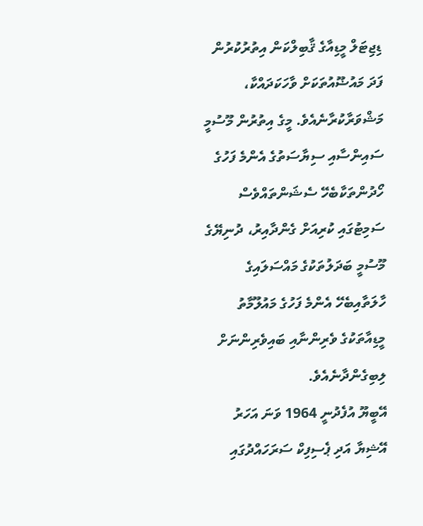ޑިޖިޓަލް މީޑިއާގެ ޤާބިލްކަން އިތުރުކުރުން ފަދަ މައުޟޫއުތަކަށް ވާހަކަދައްކާ، މަޝްވަރާކުރާނެއެވެ. މީގެ އިތުރުން މޫސުމީ ސައިންސާއި ސިޔާސަތުގެ އެންމެ ފަހުގެ ހޯދުންތަކާބެހޭ ސެޝަންތައްވެސް ސަމިޓުގައި ކުރިއަށް ގެންދާއިރު، ދުނިޔޭގެ މޫސުމީ ބަދަލުތަކުގެ މައްސަލައިގެ ހާލަތާއިބެހޭ އެންމެ ފަހުގެ މައުލޫމާތު މީޑިއާތަކުގެ ވެރިންނާއި ބައިވެރިންނަށް ލިބިގެންދާނެއެވެ.
އޭބީޔޫ އުފެދުނީ 1964 ވަނަ އަހަރު އޭޝިޔާ އަދި ޕެސިފިކް ސަރަހައްދުގައި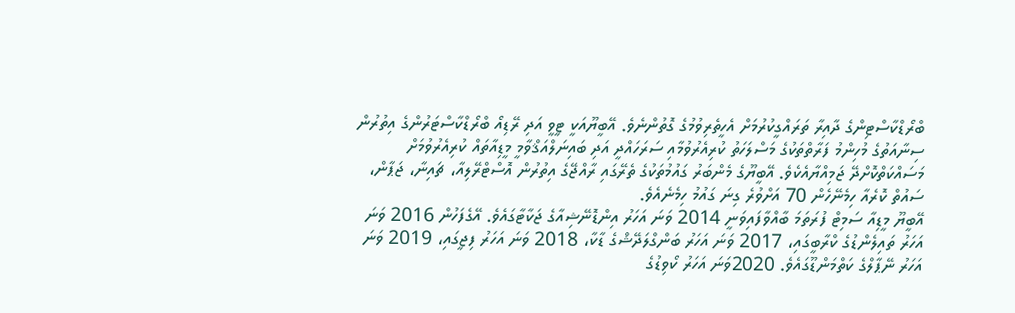ބްރޯޑްކާސްޓިންގެ ދާއިރާ ތަރައްގީކުރުމަށް އެހީތެރިވުމުގެ ގޮތުންނެވެ. އޭބީޔޫއަކީ ޓީވީ އަދި ރޭޑިއޯ ބްރޯޑްކާސްޓަރުންގެ އިތުރުން ސިނާއަތުގެ މުހިންމު ފަރާތްތަކުގެ މަސްލަހަތު ކުރިއެރުވުމާއި ސަރަހައްދީ އަދި ބައިނަލްއަޤްވާމީ މީޑިއާތައް ކުރިއެރުވުމަށް މަސައްކަތްކޮށްދޭ ޖަމިއްޔާއެކެވެ. އޭބީޔޫގެ މެންބަރު ގައުމުތަކުގެ ތެރޭގައި ރާއްޖޭގެ އިތުރުން އޮސްޓްރޭލިއާ، ޗައިނާ، ޖަޕާން، ސައުތް ކޮރެއާ ހިމެނޭހެން 70 އަށްވުރެ ގިނަ ގައުމު ހިމެނެއެވެ.
އޭބީޔޫ މީޑިއާ ސަމިޓް ފުރަތަމަ ބާއްވާފައިވަނީ 2014 ވަނަ އަހަރު އިންޑޮނޭޝިއާގެ ޖަކާޓާގައެވެ. އޭގެފަހުން 2016 ވަނަ އަހަރު ތައިލެންޑުގެ ކްރާބީގައި، 2017 ވަނަ އަހަރު ބަންގްލަދޭޝްގެ ޑާކާ، 2018 ވަނަ އަހަރު ފިޖީގައި، 2019 ވަނަ އަހަރު ނޭޕާލްގެ ކަތްމަންޑޫގައެވެ. 2020ވަނަ އަހަރު ކޯވިޑުގެ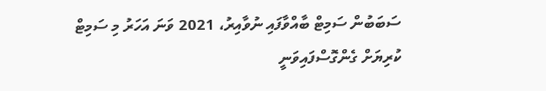ސަބަބުން ސަމިޓް ބާއްވާފައި ނުވާއިރު، 2021 ވަނަ އަހަރު މި ސަމިޓް ކުރިޔަށް ގެންގޮސްފައިވަނީ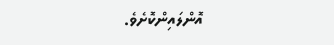އޮންލައިންކޮށެވެ.